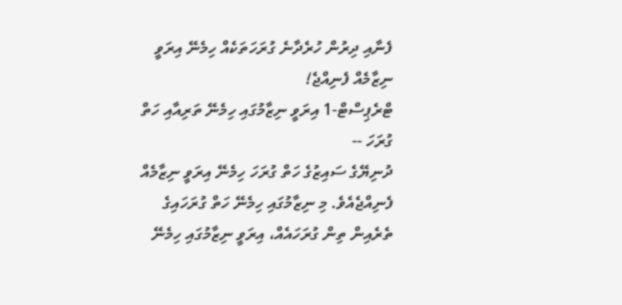ފެނާއި ދިރުން ހުރެދާނެ ގުރަހަތަކެއް ހިމެނޭ އިރަވީ ނިޒާމެއް ފެނިއްޖެ!
ޓްރެޕިސްޓް-1 އިރަވީ ނިޒާމުގައި ހިމެނޭ ތަރިއާއި ހަތް ގުރަހަ --
ދުނިޔޭގެ ސައިޒުގެ ހަތް ގުރަހަ ހިމެނޭ އިރަވީ ނިޒާމެއް ފެނިއްޖެއެވެ. މި ނިޒާމުގައި ހިމެނޭ ހަތް ގުރަހައިގެ ތެރެއިން ތިން ގުރަހައެއް، އިރަވީ ނިޒާމުގައި ހިމެނޭ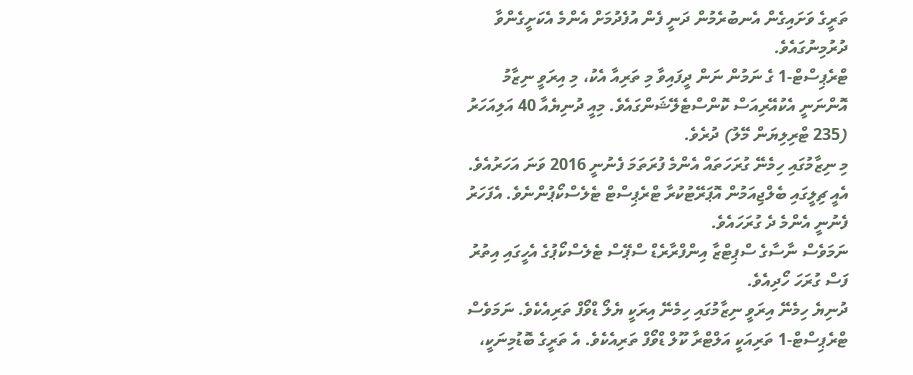ތަރީގެ ވަށައިގެން އެނބުރެމުން ދަނީ ފެން އުފެދުމަށް އެންމެ އެކަށީގެންވާ ދުރުމިނުގައެވެ.
ޓްރެޕިސްޓް-1 ގެ ނަމުން ނަން ދީފައިވާ މި ތަރިއާ އެކު، މި އިރަވީ ނިޒާމު އޮންނަނީ އެކުއޭރިއަސް ކޮންސްޓެލޭޝަންގައެވެ. މިއީ ދުނިޔެއާ 40 އަލިއަހަރު (235 ޓްރިލިޔަން މޭލު) ދުރެވެ.
މި ނިޒާމުގައި ހިމެނޭ ގުރަހަތައް އެންމެ ފުރަތަމަ ފެނުނީ 2016 ވަނަ އަހަރުއެވެ. އެއީ ޗިލީގައި ބެލްޖިއަމުން އޮޕަރޭޓުކުރާ ޓްރެޕިސްޓް ޓެލެސްކޯޕުންނެވެ. އެފަހަރު ފެނުނީ އެންމެ ދެ ގުރަހައެވެ.
ނަމަވެސް ނާސާގެ ސްޕިޓްޒާ އިންފްރާރެޑް ސްޕޭސް ޓެލެސްކޯޕުގެ އެހީގައި އިތުރު ފަސް ގުރަހަ ހޯދިއެވެ.
ދުނިޔެ ހިމެނޭ އިރަވީ ނިޒާމުގައި ހިމެނޭ އިރަކީ ޔެލޯ ޑްވޯފް ތަރިއެކެވެ. ނަމަވެސް ޓްރެޕިސްޓް-1 ތަރިއަކީ އަލްޓްރާ ކޫލް ޑްވޯފް ތަރިއެކެވެ. އެ ތަރީގެ ބޮޑުމިނަކީ،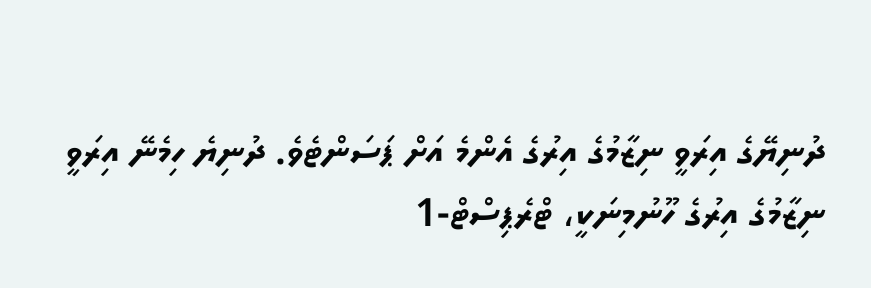ދުނިޔޭގެ އިރަވީ ނިޒާމުގެ އިރުގެ އެންމެ އަށް ޕަސަންޓެވެ. ދުނިޔެ ހިމެނޭ އިރަވީ ނިޒާމުގެ އިރުގެ ހޫނުމިނަކީ، ޓްރެޕިސްޓް-1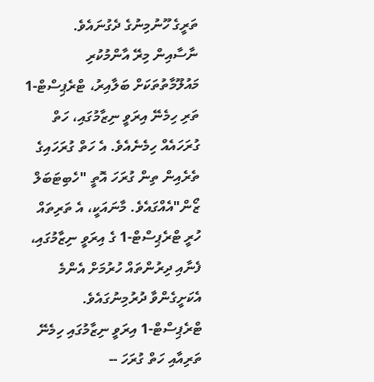ތަރީގެ ހޫނުމިނުގެ ދެގުނައެވެ.
ނާސާއިން މިރޭ އާންމުކުރި މައުލޫމާތުތަކަށް ބަލާއިރު، ޓްރެޕިސްޓް-1 ތަރި ހިމެނޭ އިރަވީ ނިޒާމުގައި، ހަތް ގުރަހައެއް ހިމެނެއެވެ. އެ ހަތް ގުރަހައިގެ ތެރެއިން ތިން ގުރަހަ އޮތީ "ހެބިޓަބަލް ޒޯން"އެއްގައެވެ. މާނައަކީ، އެ ތަރިތައް ހުރީ ޓްރެޕިސްޓް-1 ގެ އިރަވީ ނިޒާމުގައި، ފެނާއި ދިރުންތައް ހުރުމަށް އެންމެ އެކަށީގެންވާ ދުރުމިނުގައެވެ.
ޓްރެޕިސްޓް-1 އިރަވީ ނިޒާމުގައި ހިމެނޭ ތަރިއާއި ހަތް ގުރަހަ --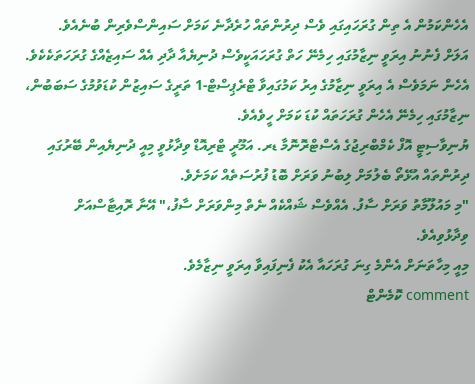އެހެންކަމުން އެ ތިން ގުރަހައިގައި ވެސް ދިރުންތައް ހުރެދާނެ ކަމަށް ސައިންސްވެރިން ބުނެއެވެ.
އަލަށް ފެނުނު އިރަވީ ނިޒާމުގައި ހިމެނޭ ހަތް ގުރަހައަކީވެސް ދުނިޔެއާ ދާދި އެއް ސައިޒެއްގެ ގުރަހަތަކެކެވެ. އެހެން ނަމަވެސް އެ އިރަވީ ނިޒާމުގެ އިރު ކަމުގައިވާ ޓްރެޕިސްޓް-1 ތަރީގެ ސައިޒުން ކުޑަވުމުގެ ސަބަބުން، ނިޒާމުގައި ހިމެނޭ އެހެން ގުރަހަތައް ކުޑަ ކަމަށް ހީވެއެވެ.
ޔުނިވާސިޓީ އޮފް ކެމްބްރިޖުގެ އެސްޓްރޮނޮމާ ޑރ. އަމޫރީ ޓްރިއޮޑް ވިދާޅުވީ މިއީ ދުނިޔެއިން ބޭރުގައި ދިރުންތައް އުޅޭތޯ ބެލުމަށް ލިބުނު ވަރަށް ބޮޑު ފުރުސަތެއް ކަމަށެވެ.
"މި މައުލޫމާތު ވަރަށް ސާފު. އެއްވެސް ޝައްކެއް ނެތް މިންވަރަށް ސާފު،" އޭނާ ރޮއިޓާސްއަށް ވިދާޅުވިއެވެ.
މިއީ މިހާތަނަށް އެންމެ ގިނަ ގުރަހައާ އެކު ފެނިފައިވާ އިރަވީ ނިޒާމެވެ.
comment ކޮމެންޓް